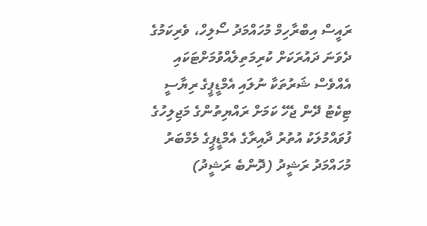ރައީސް އިބްރާހިމް މުހައްމަދު ސޯލިހް، ވެރިކަމުގެ ދެވަނަ ދައުރަކަށް ކުރިމަތިލެއްވުމަށްޓަކައި އެއްވެސް ޝަރުތަކާ ނުލައި އެމްޑީޕީގެ ރިޔާސީ ޓިކެޓު ދޭން ޖެހޭ ކަމަށް ރައްޔިތުންގެ މަޖިލިހުގެ ފުވައްމުލަކު އުތުރު ދާއިރާގެ އެމްޑީޕީގެ މެމްބަރު މުހައްމަދު ރަޝީދު (ދޮންބެ ރަޝީދު)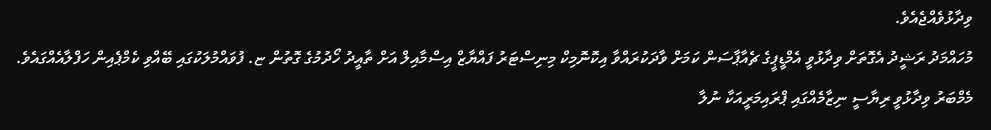ވިދާޅުވެއްޖެއެވެ.
މުހައްމަދު ރަޝީދު އެގޮތަށް ވިދާޅުވީ އެމްޑީޕީގެ ޗެއާޕާސަން ކަމަށް ވާދަކުރައްވާ އިކޮނޮމިކް މިނިސްޓަރު ފައްޔާޒް އިސްމާއިލް އަށް ތާއީދު ހޯދުމުގެ ގޮތުން ޏ. ފުވައްމުލަކުގައި ބޭއްވި ކެމްޕެއިން ހަފްލާއެއްގައެވެ.
މެމްބަރު ވިދާޅުވީ ރިޔާސީ ނިޒާމެއްގައި ޕްރައިމަރީއަކާ ނުލާ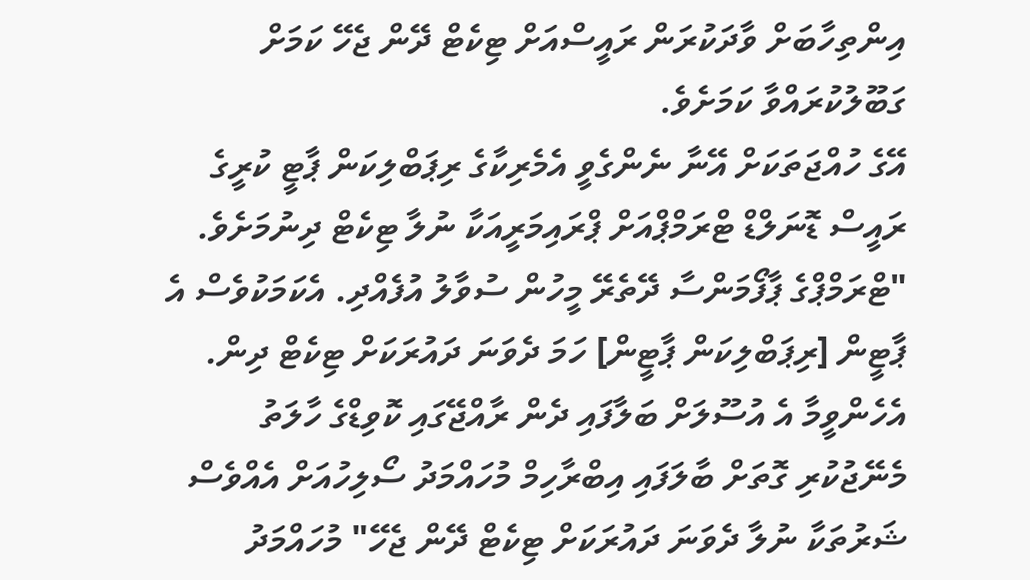އިންތިހާބަށް ވާދަކުރަން ރައީސްއަށް ޓިކެޓް ދޭން ޖެހޭ ކަމަށް ގަބޫލުކުރައްވާ ކަމަށެވެ.
އޭގެ ހުއްޖަތަކަށް އޭނާ ނެންގެވީ އެމެރިކާގެ ރިޕަބްލިކަން ޕާޓީ ކުރީގެ ރައީސް ޑޮނަލްޑް ޓްރަމްޕްއަށް ޕްރައިމަރީއަކާ ނުލާ ޓިކެޓް ދިނުމަށެވެ.
"ޓްރަމްޕްގެ ޕާފޯމަންސާ ދޭތެރޭ މީހުން ސުވާލު އުފެއްދި. އެކަމަކުވެސް އެ ޕާޓީން [ރިޕަބްލިކަން ޕާޓީން] ހަމަ ދެވަނަ ދައުރަކަށް ޓިކެޓް ދިން. އެހެންވީމާ އެ އުސޫލަށް ބަލާފައި ދެން ރާއްޖޭގައި ކޮވިޑްގެ ހާލަތު މެނޭޖުކުރި ގޮތަށް ބާލަފައި އިބްރާހިމް މުހައްމަދު ސޯލިހުއަށް އެއްވެސް ޝަރުތަކާ ނުލާ ދެވަނަ ދައުރަކަށް ޓިކެޓް ދޭން ޖެހޭ" މުހައްމަދު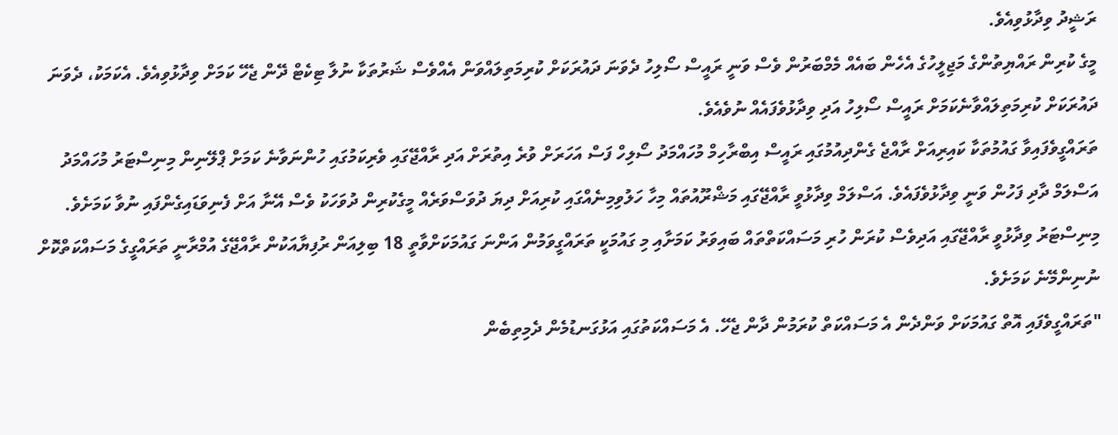ރަޝީދު ވިދާޅުވިއެވެ.
މީގެ ކުރިން ރައްޔިތުންގެ މަޖިލީހުގެ އެހެން ބައެއް މެމްބަރުން ވެސް ވަނީ ރައީސް ސޯލިހު ދެވަނަ ދައުރަކަށް ކުރިމަތިލައްވަން އެއްވެސް ޝަރުތަކާ ނުލާ ޓިކެޓް ދޭން ޖެހޭ ކަމަށް ވިދާޅުވިއެވެ. އެކަމަކު، ދެވަނަ ދައުރަކަށް ކުރިމަތިލައްވާނެކަމަށް ރައީސް ސޯލިހު އަދި ވިދާޅުވެފައެއް ނުވެއެވެ.
ތަރައްގީވެފައިވާ ގައުމުތަކާ ކައިރިއަށް ރާއްޖެ ގެންދިއުމުގައި ރައީސް އިބްރާހިމް މުހައްމަދު ސޯލިހް ފަސް އަހަރަށް ވުރެ އިތުރަށް އަދި ރާއްޖޭގައި ވެރިކަމުގައި ހުންނަވާނެ ކަމަށް ޕްލޭނިން މިނިސްޓަރު މުހައްމަދު އަސްލަމް ދާދި ފަހުން ވަނީ ވިދާޅުވެފައެވެ. އަސްލަމް ވިދާޅުވީ ރާއްޖޭގައި މަޝްރޫއުތައް މިހާ ހަލުވިމިނެއްގައި ކުރިއަށް ދިޔަ ދުވަސްވަރެއް މީގެކުރިން ދުވަހަކު ވެސް އޭނާ އަށް ފެނިވަޑައިގެންފައި ނުވާ ކަމަށެވެ.
މިނިސްޓަރު ވިދާޅުވީ ރާއްޖޭގައި އަދިވެސް ކުރަން ހުރި މަސައްކަތްތައް ބައިވަރު ކަމަށާއި މި ގައުމަކީ ތަރައްގީވަމުން އަންނަ ގައުމަކަށްވާތީ 18 ބިލިއަން ރުފިޔާއަކުން ރާއްޖޭގެ އުމްރާނީ ތަރައްގީގެ މަސައްކަތްކޮށް ނުނިންމޭނެ ކަމަށެވެ.
"ތަރައްގީވެފައި އޮތް ގައުމަކަށް ވަންދެން އެ މަސައްކަތް ކުރަމުން ދާން ޖެހޭ. އެ މަސައްކަތުގައި އަޅުގަނޑުމެން ދެމިތިބެން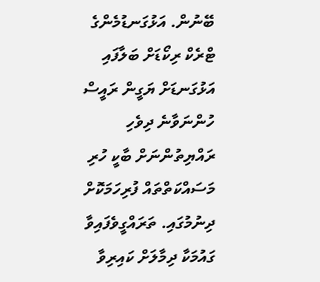ބޭނުން. އަޅުގަނޑުމެންގެ ޓްރެކް ރިކޯޑަށް ބަލާފައި އަޅުގަނޑަށް ޔަގީން ރައީސް ހުންނަވާނެ ދިވެހި ރައްޔިތުންނަށް ބާކީ ހުރި މަސައްކަތްތައް ފުރިހަމަކޮށް ދިނުމުގައި. ތަރައްގީވެފައިވާ ގައުމަކާ ދިމާލަށް ކައިރިވާ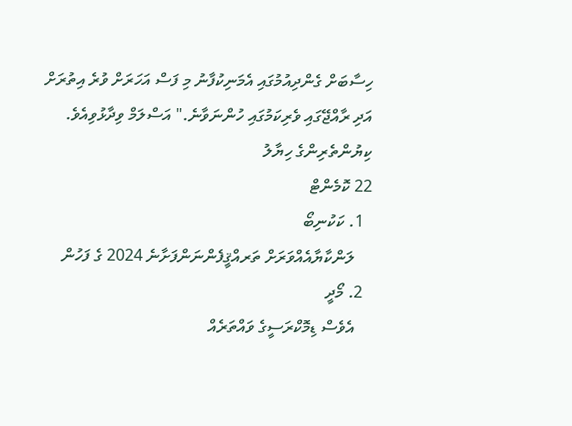ހިސާބަށް ގެންދިއުމުގައި އެމަނިކުފާނު މި ފަސް އަހަރަށް ވުރެ އިތުރަށް އަދި ރާއްޖޭގައި ވެރިކަމުގައި ހުންނަވާނެ." އަސްލަމް ވިދާޅުވިއެވެ.
ކިޔުންތެރިންގެ ހިޔާލު
22 ކޮމެންޓް
  1. ކަކުނިބޯ
    ލަންކާޔާއެއްވަރަށް ތަރއްޤީފެންނަންފަށާނެ 2024 ގެ ފަހުން
  2. މޯދީ
    އެވެސް ޑިމޮކްރަސީގެ ވައްތަރެއް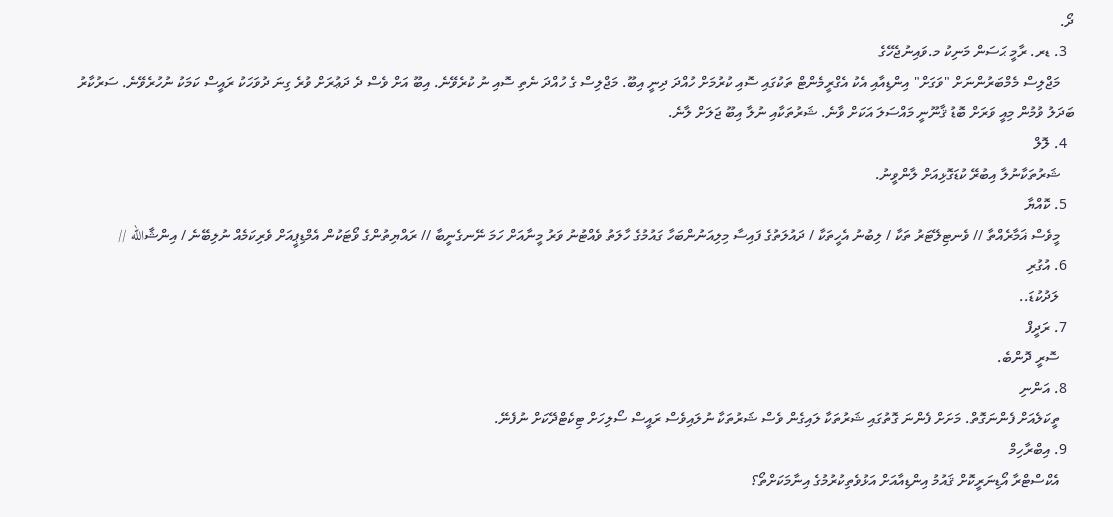ދޯ.
  3. ޑރ. ރާމީ ޙަސަން މަނިކު މ.ވައިނުޖެހޭގެ
    މަޖްލިސް މެމްބަރުންނަށް "ވަގަށް" އިންޑިއާއި އެކު އެގްރީމެންޓް ތަކުގައި ސޮއި ކުރުމަށް ހުއްދަ ދިނީ އިބޫ. މަޖްލިސް ގެ ހުއްދަ ނެތި ސޮއި ނު ކުރެވޭނެ. އިބޫ އަށް ވެސް ދެ ދަޢުރަށް ވުރެ ގިނަ ދުވަހަކު ރައީސް ކަމަކު ނުހުރެވޭނެ. ސަރުކާރު ބަދަލު ވުމުން މިއީ ވަރަށް ބޮޑު ޤާނޫނީ މައްސަލަ އަކަށް ވާނެ. ޝަރުތަކާއި ނުލާ އިބޫ ޖަލަށް ލާނެ.
  4. ލޮލް
    ޝަރުތަކާނުލާ އިބުރޭ ކުޑަގޮޅިއަށް ލާންވީނު.
  5. ކޮއްޔާ
    މީވެސް ޣަމާރެއްތާ // ވެނޓިލޭޓަރު ތަކާ / ލިބުނު އެހީތަކާ / ދައުލަތުގެ ފައިސާ މިލިއަނުންބަހާ ގައުމުގެ ހާލަތު ވެއްޓުނު ވަރު މީނާއަށް ހަމަ ނޭނގެނީބާ // ރައްޔިތުންގެ ވޯޓަކުން އެމްޑިޕީއަށް ވެރިކަމެއް ނުލިބޭނެ / އިންޝާالله //
  6. އުގުރި
    ލަދުކުޑަ..
  7. ރަދީފް
    ސޮރީ ދޮންބެ.
  8. އަންނި
    ތީކަލެއަށް ފެންނަގޮތް. މަށަށް ފެންނަ ގޮތުގައި ޝަރުތަކާ ލައިގެން ވެސް ޝަރުތަކާ ނުލައިވެސް ރައީސް ސޯލިހަށް ޓިކެޓްދޭކަށް ނުފެނޭ.
  9. އިބްރާހިމް
    އެކްސްޓްރާ އޯޑިނަރީކޮށް ޤައުމު އިންޑިއާއަށް އަޅުވެތިކުރުމުގެ އިނާމަކަށްތޯ؟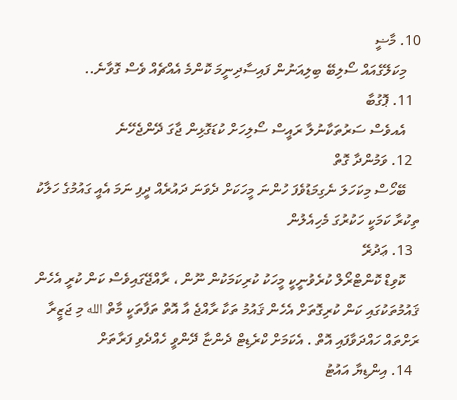10. މާޟީ
    މިކަލޭގެއައް ސޯލިބޭ ބިލިއަނުން ފައިސާދިނީމަ ކޮންމެ އެއްޗެއް ވެސް ގޮވާނެ..
  11. ޕޮގުބާ
    އެއވެސް ސަރުތަކާނުލާ ރައީސް ސޯލިހަށް ކުޑަގޮޅިން ޖާގަ ދޭންޖެހޭނެ
  12. ވަމުންދާ ގޮތް
    ބޭހޯސް މިކަހަލަ ނެގިމަޑުވެފަ ހުންނަ މީހަކަށް ދެވަނަ ދައުރެއް ދީފި ނަމަ އެއީ ގައުމުގެ ހަލާކު ތިކުރާ ކަމަކީ ހަކުރުގަ މެހިއެލުން
  13. ޢަދުރޭ
    ކޮވިޑް ކޮންޓްރޯލް ކުރެވުނީކީ މީހަކު ކުރިކަމަކުން ނޫން ، ރާއްޖޭގައިވެސް ކަން ކުރީ އެހެން ޤައުމުތަކުގައި ކަން ކުރިގޮތަށް އެހެން ޤައުމު ތަކާ ރާއްޖެ އާ އޮތް ތަފާތަކީ މާތް الله މި ޖަޒީރާ ރަށްތައް ހައްދަވާފައި އޮތް . އެކަމަށް ކްރެޑިޓް ދެންޏާ ދޭންވީ ހެއްދެވި ފަރާތަށް
  14. އިންޑިޔާ އައުޓު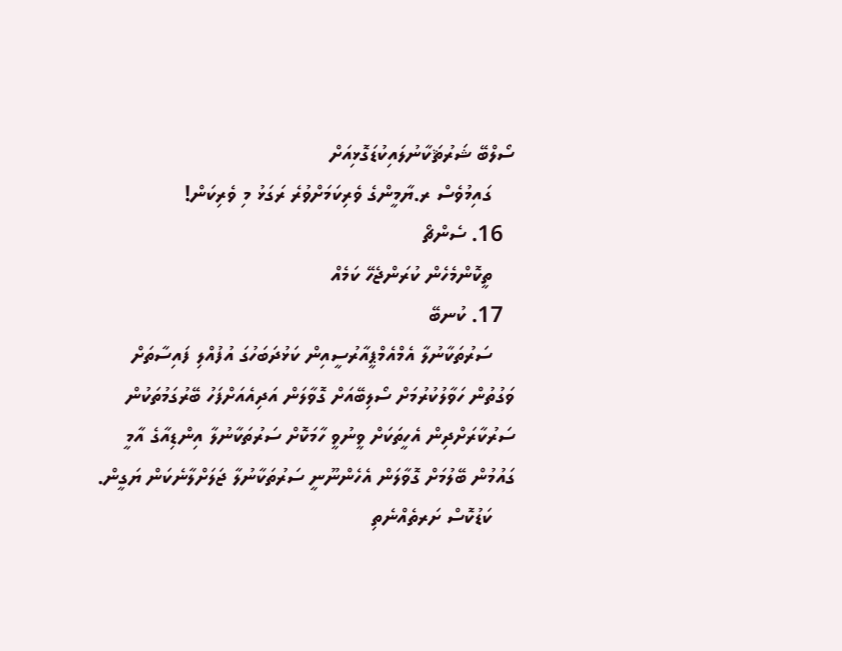ސޯލްބޭ ޝަރުޘަކާނުލައިކުޑަގޮޅިއަށް
    ގައިމުވެސް ރ.ޔާމީންގެ ވެރިކަމަށްވުރެ ރަގަޅު މި ވެރިކަން!
  16. ސެންޗޯ
    ތީކޮންމެހެން ކުރަންޖެހޭ ކަމެއް
  17. ކުނބޭ
    ސަރުތަކާނުލާ އެމްއެމްޕީއާރުސީއިން ކަޅުދަބަހުގަ އުފުއްލި ފައިސާތަށް ވަގުތުން ހަވާލުކުރުމަށް ސޯލިބޭއަށް ގޮވާލަން އަދިއެއަށްފަހު ބޭރުގަމުތަކުން ސަރުކާރަށްދިން އެހީތަކަށް ވީނުވީ ހާމަކޮށް ސަރުތަކާނުލާ އިންޑިއާގެ އާމީ ގައުމުން ބޭލުމަށް ގޮވާލަން އެހެންނޫނީ ސަރުތަކާނުލާ ޖަލަށްލާނެކަން ޔަގީން.
    ކަޑުކޮސް ށަރތެއްނެތި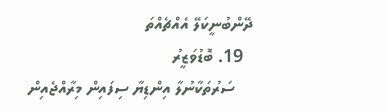ދޭންބުނީކަލޭ އެއްޗެއްތަ
  19. ބޮޑުވަޒީރު
    ސަރުތަކާނުލާ އިންޑިޔާ ސިފައިން މިރާއްޖެއިން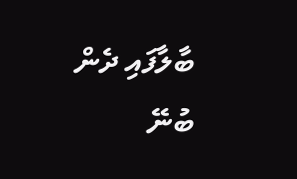ބާލާފައި ދެން ބުނޭ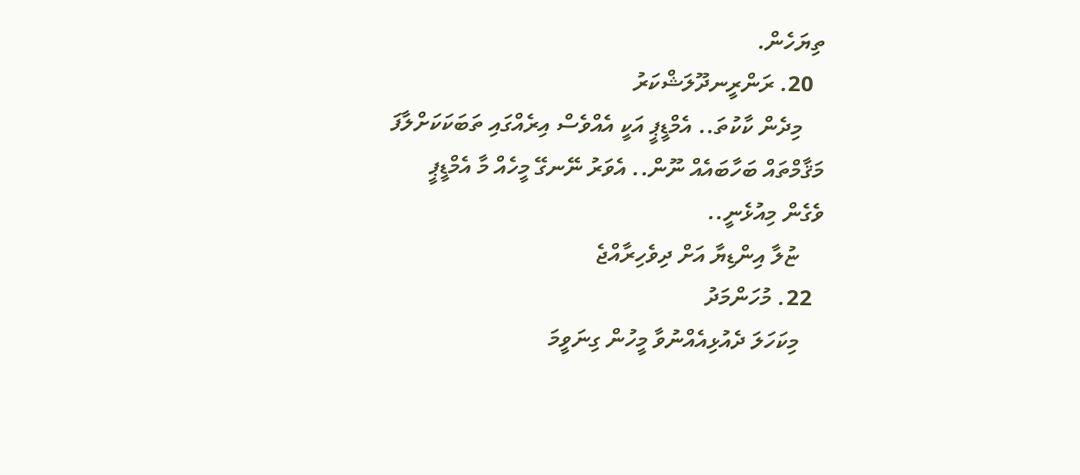ތިޔަހެން.
  20. ރަންރީނދޫލަޝްކަރު
    މިދެން ކާކުތަ.. އެމްޑީޕީ އަކީ އެއްވެސް އިރެއްގައި ތަބަކަކަށްލާފަ މަޤާމްތައް ބަހާބައެއް ނޫން.. އެވަރު ނޭނގޭ މީހެއް މާ އެމްޑީޕީ ވެގެން މިއުޅެނީ..
    ޏުލާ އިންޑިޔާ އަށް ދިވެހިރާއްޖެ
  22. މުހަންމަދު
    މިކަހަލަ ދެއުޅިއެއްނުވާ މީހުން ގިނަވީމަ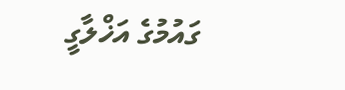ގައުމުގެ އަޚްލާގީ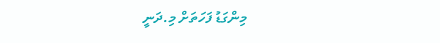މިންގަޑު ފަހަތަށް މި.ދަނީ